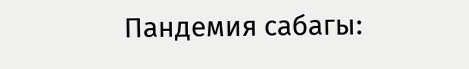Пандемия сабагы: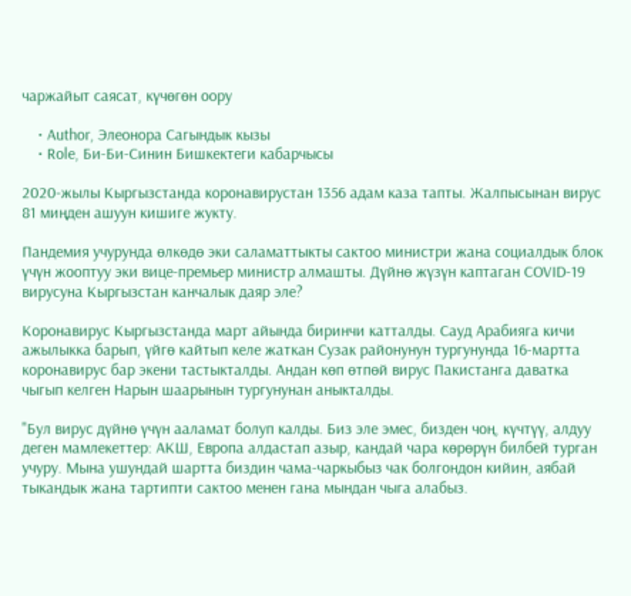чаржайыт саясат, күчөгөн оору

    • Author, Элеонора Сагындык кызы
    • Role, Би-Би-Синин Бишкектеги кабарчысы

2020-жылы Кыргызстанда коронавирустан 1356 адам каза тапты. Жалпысынан вирус 81 миңден ашуун кишиге жукту.

Пандемия учурунда өлкөдө эки саламаттыкты сактоо министри жана социалдык блок үчүн жооптуу эки вице-премьер министр алмашты. Дүйнө жүзүн каптаган COVID-19 вирусуна Кыргызстан канчалык даяр эле?

Коронавирус Кыргызстанда март айында биринчи катталды. Сауд Арабияга кичи ажылыкка барып, үйгө кайтып келе жаткан Сузак районунун тургунунда 16-мартта коронавирус бар экени тастыкталды. Андан көп өтпөй вирус Пакистанга даватка чыгып келген Нарын шаарынын тургунунан аныкталды.

"Бул вирус дүйнө үчүн ааламат болуп калды. Биз эле эмес, бизден чоң, күчтүү, алдуу деген мамлекеттер: АКШ, Европа алдастап азыр, кандай чара көрөрүн билбей турган учуру. Мына ушундай шартта биздин чама-чаркыбыз чак болгондон кийин, аябай тыкандык жана тартипти сактоо менен гана мындан чыга алабыз.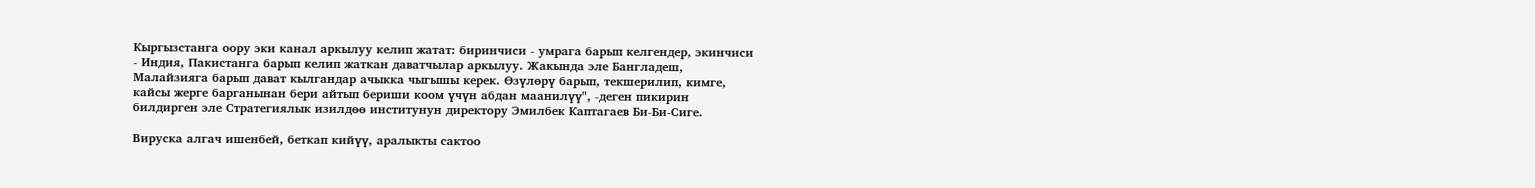Кыргызстанга оору эки канал аркылуу келип жатат: биринчиси - умрага барып келгендер, экинчиси - Индия, Пакистанга барып келип жаткан даватчылар аркылуу. Жакында эле Бангладеш, Малайзияга барып дават кылгандар ачыкка чыгышы керек. Өзүлөрү барып, текшерилип, кимге, кайсы жерге барганынан бери айтып бериши коом үчүн абдан маанилүү", -деген пикирин билдирген эле Стратегиялык изилдөө институнун директору Эмилбек Каптагаев Би-Би-Сиге.

Вируска алгач ишенбей, беткап кийүү, аралыкты сактоо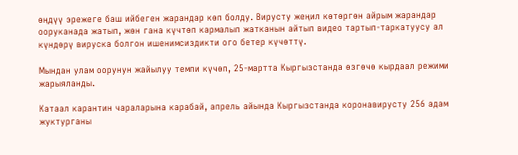өңдүү эрежеге баш ийбеген жарандар көп болду. Вирусту жеңил көтөргөн айрым жарандар ооруканада жатып, жөн гана күчтөп кармалып жатканын айтып видео тартып-таркатуусу ал күндөрү вируска болгон ишенимсиздикти ого бетер күчөттү.

Мындан улам оорунун жайылуу темпи күчөп, 25-мартта Кыргызстанда өзгөчө кырдаал режими жарыяланды.

Катаал карантин чараларына карабай, апрель айында Кыргызстанда коронавирусту 256 адам жуктурганы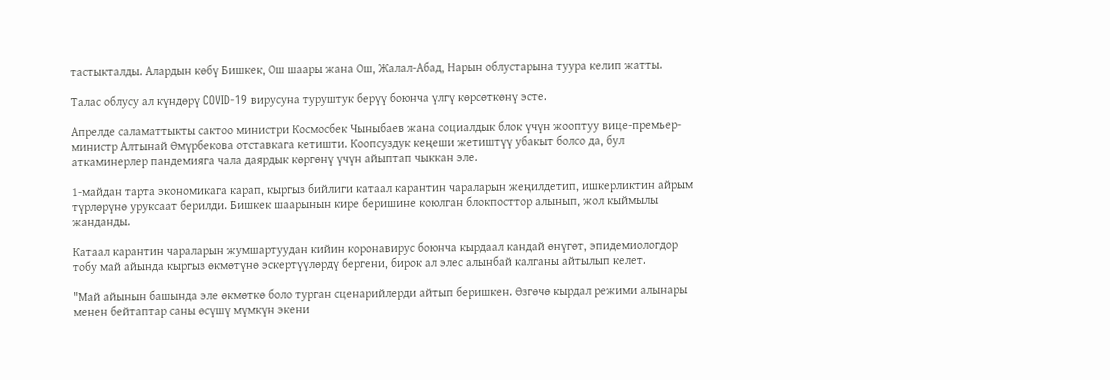тастыкталды. Алардын көбү Бишкек, Ош шаары жана Ош, Жалал-Абад, Нарын облустарына туура келип жатты.

Талас облусу ал күндөрү COVID-19 вирусуна туруштук берүү боюнча үлгү көрсөткөнү эсте.

Апрелде саламаттыкты сактоо министри Космосбек Чыныбаев жана социалдык блок үчүн жооптуу вице-премьер-министр Алтынай Өмүрбекова отставкага кетишти. Коопсуздук кеңеши жетиштүү убакыт болсо да, бул аткаминерлер пандемияга чала даярдык көргөнү үчүн айыптап чыккан эле.

1-майдан тарта экономикага карап, кыргыз бийлиги катаал карантин чараларын жеңилдетип, ишкерликтин айрым түрлөрүнө уруксаат берилди. Бишкек шаарынын кире беришине коюлган блокпосттор алынып, жол кыймылы жанданды.

Катаал карантин чараларын жумшартуудан кийин коронавирус боюнча кырдаал кандай өнүгөт, эпидемиологдор тобу май айында кыргыз өкмөтүнө эскертүүлөрдү бергени, бирок ал элес алынбай калганы айтылып келет.

"Май айынын башында эле өкмөткө боло турган сценарийлерди айтып беришкен. Өзгөчө кырдал режими алынары менен бейтаптар саны өсүшү мүмкүн экени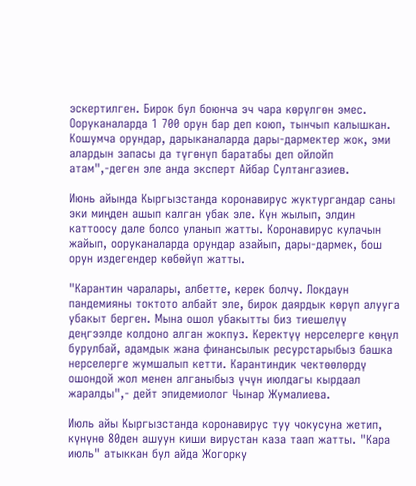эскертилген. Бирок бул боюнча эч чара көрүлгөн эмес. Ооруканаларда 1 700 орун бар деп коюп, тынчып калышкан. Кошумча орундар, дарыканаларда дары-дармектер жок, эми алардын запасы да түгөнүп баратабы деп ойлойп атам",-деген эле анда эксперт Айбар Султангазиев.

Июнь айында Кыргызстанда коронавирус жуктургандар саны эки миңден ашып калган убак эле. Күн жылып, элдин каттоосу дале болсо уланып жатты. Коронавирус кулачын жайып, ооруканаларда орундар азайып, дары-дармек, бош орун издегендер көбөйүп жатты.

"Карантин чаралары, албетте, керек болчу. Локдаун пандемияны токтото албайт эле, бирок даярдык көрүп алууга убакыт берген. Мына ошол убакытты биз тиешелүү деңгээлде колдоно алган жокпуз. Керектүү нерселерге көңүл бурулбай, адамдык жана финансылык ресурстарыбыз башка нерселерге жумшалып кетти. Карантиндик чектөөлөрдү ошондой жол менен алганыбыз үчүн июлдагы кырдаал жаралды",- дейт эпидемиолог Чынар Жумалиева.

Июль айы Кыргызстанда коронавирус туу чокусуна жетип, күнүнө 80ден ашуун киши вирустан каза таап жатты. "Кара июль" атыккан бул айда Жогорку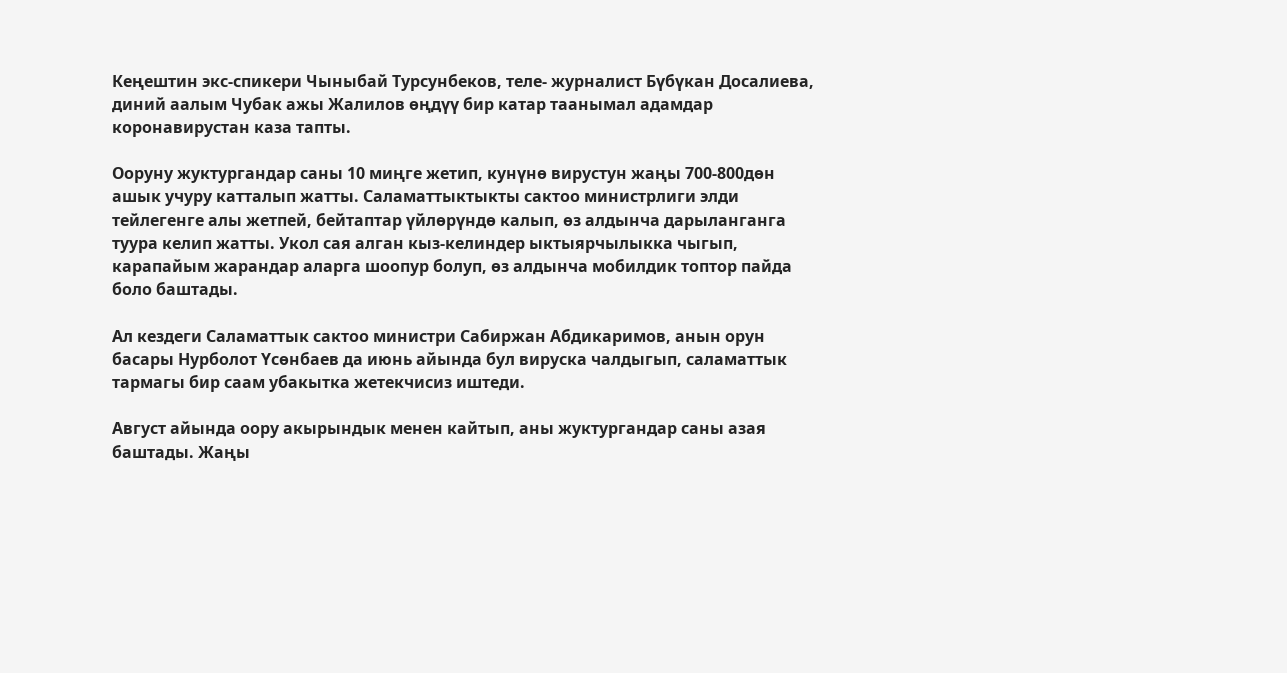Кеңештин экс-спикери Чыныбай Турсунбеков, теле- журналист Бүбүкан Досалиева, диний аалым Чубак ажы Жалилов өңдүү бир катар таанымал адамдар коронавирустан каза тапты.

Ооруну жуктургандар саны 10 миңге жетип, кунүнө вирустун жаңы 700-800дөн ашык учуру катталып жатты. Саламаттыктыкты сактоо министрлиги элди тейлегенге алы жетпей, бейтаптар үйлөрүндө калып, өз алдынча дарыланганга туура келип жатты. Укол сая алган кыз-келиндер ыктыярчылыкка чыгып, карапайым жарандар аларга шоопур болуп, өз алдынча мобилдик топтор пайда боло баштады.

Ал кездеги Саламаттык сактоо министри Сабиржан Абдикаримов, анын орун басары Нурболот Үсөнбаев да июнь айында бул вируска чалдыгып, саламаттык тармагы бир саам убакытка жетекчисиз иштеди.

Август айында оору акырындык менен кайтып, аны жуктургандар саны азая баштады. Жаңы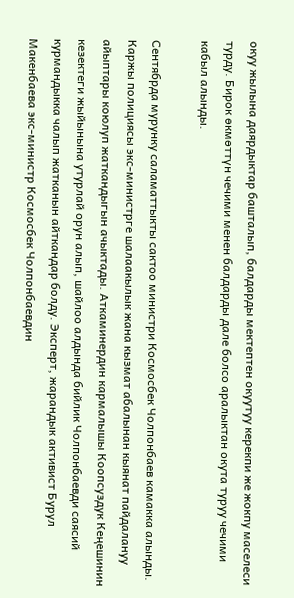окуу жылына даярдыктар башталып, балдарды мектептен окуутуу керекпи же жокпу маселеси турду. Бирок өкмөттүн чечими менен балдарды дале болсо аралыктан окута туруу чечими кабыл алынды.

Сентябрда мурунку саламаттыкты сактоо министри Космосбек Чолпонбаев камакка алынды. Каржы полициясы экс-министрге шалаакылык жана кызмат абалынан кыянат пайдалануу айыптары коюлуп жаткандыгын ачыктады. Аткаминердин кармалышы Коопсуздук Кеңешинин кезектеги жыйынына утурлай орун алып, шайлоо алдында бийлик Чолпонбаевди саясий курмандыкка чалып жатканын айткандар болду. Эксперт, жарандык активист Бурул Макенбаева экс-министр Космосбек Чолпонбаевдин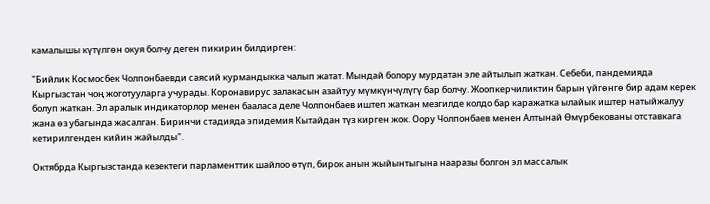камалышы күтүлгөн окуя болчу деген пикирин билдирген:

"Бийлик Космосбек Чолпонбаевди саясий курмандыкка чалып жатат. Мындай болору мурдатан эле айтылып жаткан. Себеби, пандемияда Кыргызстан чоң жоготууларга учурады. Коронавирус залакасын азайтуу мүмкүнчүлүгү бар болчу. Жоопкерчиликтин барын үйгөнгө бир адам керек болуп жаткан. Эл аралык индикаторлор менен бааласа деле Чолпонбаев иштеп жаткан мезгилде колдо бар каражатка ылайык иштер натыйжалуу жана өз убагында жасалган. Биринчи стадияда эпидемия Кытайдан түз кирген жок. Оору Чолпонбаев менен Алтынай Өмүрбекованы отставкага кетирилгенден кийин жайылды".

Октябрда Кыргызстанда кезектеги парламенттик шайлоо өтүп, бирок анын жыйынтыгына нааразы болгон эл массалык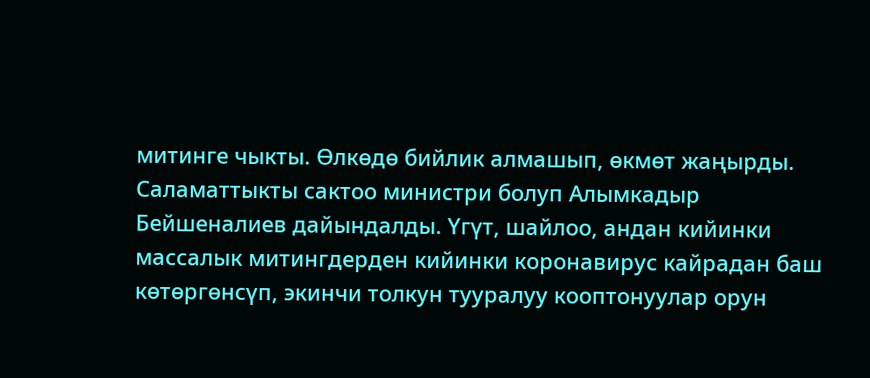митинге чыкты. Өлкөдө бийлик алмашып, өкмөт жаңырды. Саламаттыкты сактоо министри болуп Алымкадыр Бейшеналиев дайындалды. Үгүт, шайлоо, андан кийинки массалык митингдерден кийинки коронавирус кайрадан баш көтөргөнсүп, экинчи толкун тууралуу кооптонуулар орун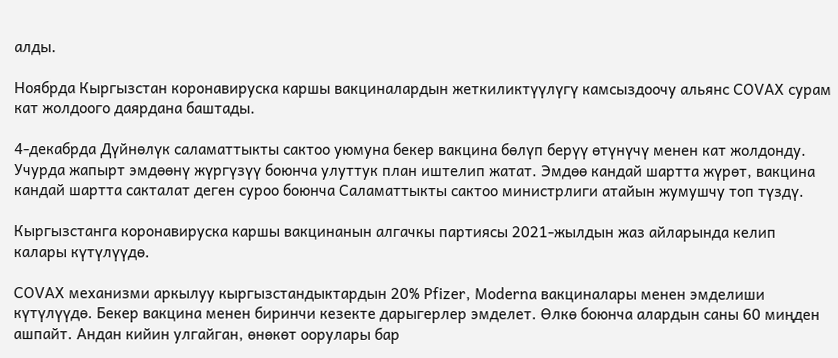алды.

Ноябрда Кыргызстан коронавируска каршы вакциналардын жеткиликтүүлүгү камсыздоочу альянс COVAX сурам кат жолдоого даярдана баштады.

4-декабрда Дүйнөлүк саламаттыкты сактоо уюмуна бекер вакцина бөлүп берүү өтүнүчү менен кат жолдонду. Учурда жапырт эмдөөнү жүргүзүү боюнча улуттук план иштелип жатат. Эмдөө кандай шартта жүрөт, вакцина кандай шартта сакталат деген суроо боюнча Саламаттыкты сактоо министрлиги атайын жумушчу топ түздү.

Кыргызстанга коронавируска каршы вакцинанын алгачкы партиясы 2021-жылдын жаз айларында келип калары күтүлүүдө.

COVAX механизми аркылуу кыргызстандыктардын 20% Pfizer, Moderna вакциналары менен эмделиши күтүлүүдө. Бекер вакцина менен биринчи кезекте дарыгерлер эмделет. Өлкө боюнча алардын саны 60 миңден ашпайт. Андан кийин улгайган, өнөкөт оорулары бар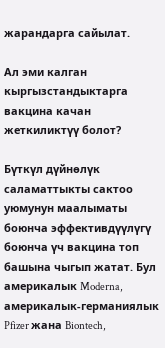жарандарга сайылат.

Ал эми калган кыргызстандыктарга вакцина качан жеткиликтүү болот?

Бүткүл дүйнөлүк саламаттыкты сактоо уюмунун маалыматы боюнча эффективдүүлүгү боюнча үч вакцина топ башына чыгып жатат. Бул америкалык Moderna, америкалык-германиялык Pfizer жана Biontech,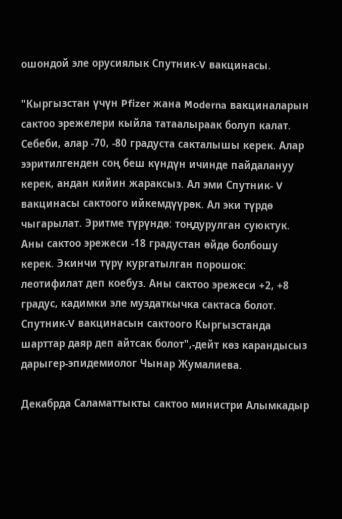ошондой эле орусиялык Спутник-V вакцинасы.

"Кыргызстан үчүн Pfizer жана Moderna вакциналарын сактоо эрежелери кыйла татаалыраак болуп калат. Себеби, алар -70, -80 градуста сакталышы керек. Алар ээритилгенден соң беш күндүн ичинде пайдалануу керек, андан кийин жараксыз. Ал эми Спутник- V вакцинасы сактоого ийкемдүүрөк. Ал эки түрдө чыгарылат. Эритме түрүндө: тоңдурулган суюктук. Аны сактоо эрежеси -18 градустан өйдө болбошу керек. Экинчи түрү кургатылган порошок: леотифилат деп коебуз. Аны сактоо эрежеси +2, +8 градус, кадимки эле муздаткычка сактаса болот. Спутник-V вакцинасын сактоого Кыргызстанда шарттар даяр деп айтсак болот",-дейт көз карандысыз дарыгер-эпидемиолог Чынар Жумалиева.

Декабрда Саламаттыкты сактоо министри Алымкадыр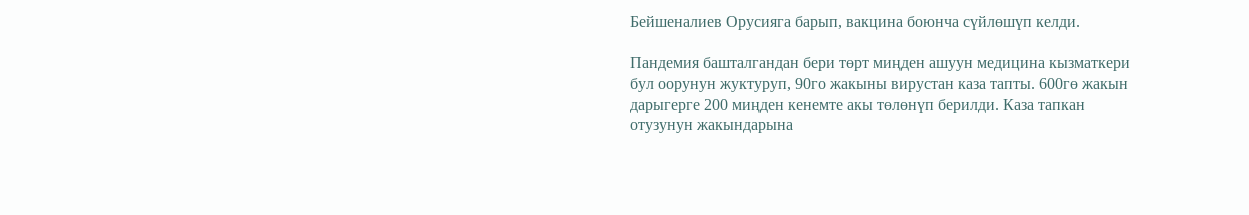Бейшеналиев Орусияга барып, вакцина боюнча сүйлөшүп келди.

Пандемия башталгандан бери төрт миңден ашуун медицина кызматкери бул оорунун жуктуруп, 90го жакыны вирустан каза тапты. 600гө жакын дарыгерге 200 миңден кенемте акы төлөнүп берилди. Каза тапкан отузунун жакындарына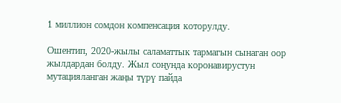1 миллион сомдон компенсация которулду.

Ошентип, 2020-жылы саламаттык тармагын сынаган оор жылдардан болду. Жыл соңунда коронавирустун мутацияланган жаңы түрү пайда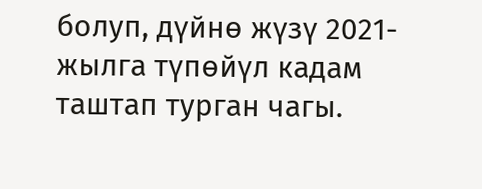болуп, дүйнө жүзү 2021-жылга түпөйүл кадам таштап турган чагы.